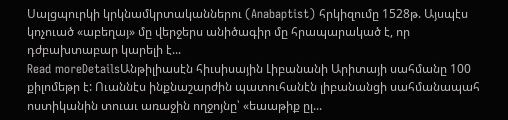Սալցպուրկի կրկնամկրտականներու (Anabaptist) հրկիզումը 1528թ. Այսպէս կոչուած «աբեղայ» մը վերջերս անիծագիր մը հրապարակած է, որ դժբախտաբար կարելի է...
Read moreDetailsԱնթիլիասէն հիւսիսային Լիբանանի Արիտայի սահմանը 100 քիլոմեթր է: Ուաննէս ինքնաշարժին պատուհանէն լիբանանցի սահմանապահ ոստիկանին տուաւ առաջին ողջոյնը՝ «եաաթիք ըլ...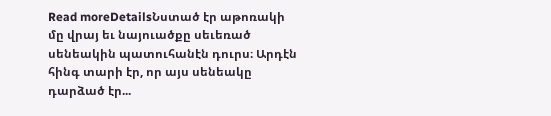Read moreDetailsՆստած էր աթոռակի մը վրայ եւ նայուածքը սեւեռած սենեակին պատուհանէն դուրս։ Արդէն հինգ տարի էր, որ այս սենեակը դարձած էր...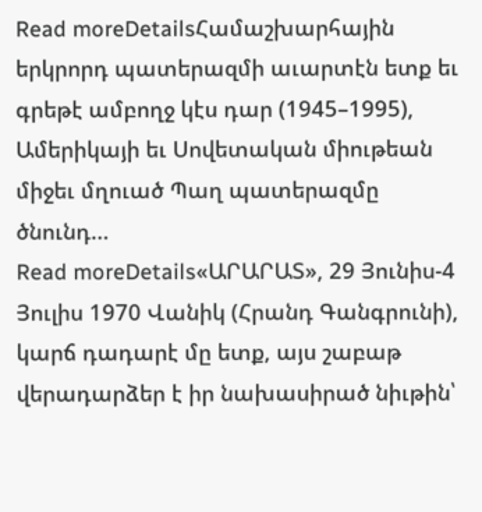Read moreDetailsՀամաշխարհային երկրորդ պատերազմի աւարտէն ետք եւ գրեթէ ամբողջ կէս դար (1945–1995), Ամերիկայի եւ Սովետական միութեան միջեւ մղուած Պաղ պատերազմը ծնունդ...
Read moreDetails«ԱՐԱՐԱՏ», 29 Յունիս-4 Յուլիս 1970 Վանիկ (Հրանդ Գանգրունի), կարճ դադարէ մը ետք, այս շաբաթ վերադարձեր է իր նախասիրած նիւթին՝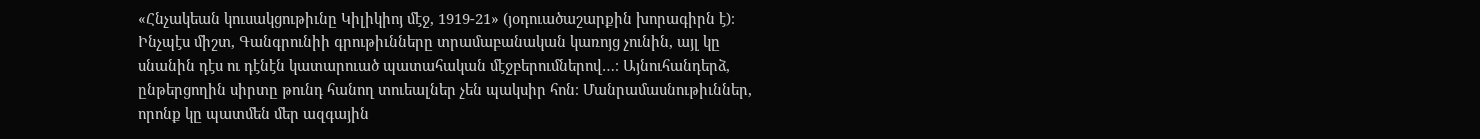«Հնչակեան կուսակցութիւնը Կիլիկիոյ մէջ, 1919-21» (յօդուածաշարքին խորագիրն է)։ Ինչպէս միշտ, Գանգրունիի գրութիւնները տրամաբանական կառոյց չունին, այլ կը սնանին դէս ու դէնէն կատարուած պատահական մէջբերումներով…։ Այնուհանդերձ, ընթերցողին սիրտը թունդ հանող տուեալներ չեն պակսիր հոն։ Մանրամասնութիւններ, որոնք կը պատմեն մեր ազգային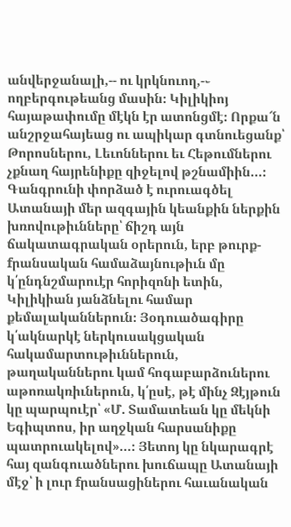անվերջանալի,-- ու կրկնուող,-֊ ողբերգութեանց մասին։ Կիլիկիոյ հայաթափումը մէկն էր ատոնցմէ։ Որքա՜ն անշրջահայեաց ու ապիկար գտնուեցանք՝ Թորոսներու, Լեւոններու եւ Հեթումներու չքնաղ հայրենիքը զիջելով թշնամիին…։ Գանգրունի փորձած է ուրուագծել Ատանայի մեր ազգային կեանքին ներքին խռովութիւնները՝ ճիշդ այն ճակատագրական օրերուն, երբ թուրք-fրանսական համաձայնութիւն մը կ՛ընդնշմարուէր հորիզոնի ետին, Կիլիկիան յանձնելու համար քեմալականներուն։ Յօդուածագիրը կ՛ակնարկէ ներկուսակցական հակամարտութիւններուն, թաղականներու կամ հոգաբարձուներու աթոռակռիւներուն, կ՛ըսէ, թէ մինչ Զէյթուն կը պարպուէր՝ «Մ. Տամատեան կը մեկնի Եգիպտոս, իր աղջկան հարսանիքը պատրուակելով»…։ Յետոյ կը նկարագրէ հայ զանգուածներու խուճապը Ատանայի մէջ՝ ի լուր fրանսացիներու հաւանական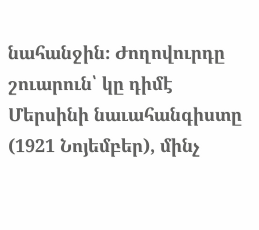նահանջին։ Ժողովուրդը շուարուն՝ կը դիմէ Մերսինի նաւահանգիստը (1921 Նոյեմբեր), մինչ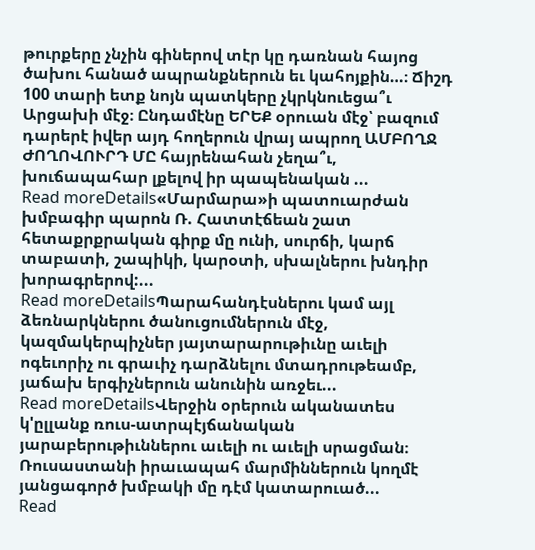թուրքերը չնչին գիներով տէր կը դառնան հայոց ծախու հանած ապրանքներուն եւ կահոյքին…։ Ճիշդ 100 տարի ետք նոյն պատկերը չկրկնուեցա՞ւ Արցախի մէջ։ Ընդամէնը ԵՐԵՔ օրուան մէջ՝ բազում դարերէ իվեր այդ հողերուն վրայ ապրող ԱՄԲՈՂՋ ԺՈՂՈՎՈՒՐԴ ՄԸ հայրենահան չեղա՞ւ, խուճապահար լքելով իր պապենական ...
Read moreDetails«Մարմարա»ի պատուարժան խմբագիր պարոն Ռ. Հատտէճեան շատ հետաքրքրական գիրք մը ունի, սուրճի, կարճ տաբատի, շապիկի, կարօտի, սխալներու խնդիր խորագրերով:...
Read moreDetailsՊարահանդէսներու կամ այլ ձեռնարկներու ծանուցումներուն մէջ, կազմակերպիչներ յայտարարութիւնը աւելի ոգեւորիչ ու գրաւիչ դարձնելու մտադրութեամբ, յաճախ երգիչներուն անունին առջեւ...
Read moreDetailsՎերջին օրերուն ականատես կ'ըլլանք ռուս-ատրպէյճանական յարաբերութիւններու աւելի ու աւելի սրացման։ Ռուսաստանի իրաւապահ մարմիններուն կողմէ յանցագործ խմբակի մը դէմ կատարուած...
Read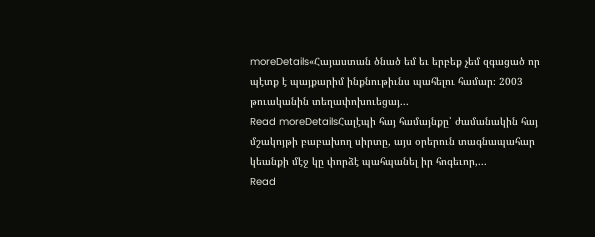moreDetails«Հայաստան ծնած եմ եւ երբեք չեմ զգացած որ պէտք է պայքարիմ ինքնութիւնս պահելու համար։ 2003 թուականին տեղափոխուեցայ...
Read moreDetailsՀալէպի հայ համայնքը՝ ժամանակին հայ մշակոյթի բաբախող սիրտը, այս օրերուն տագնապահար կեանքի մէջ կը փորձէ պահպանել իր հոգեւոր,...
Read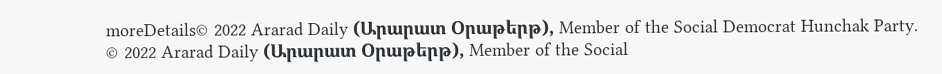moreDetails© 2022 Ararad Daily (Արարատ Օրաթերթ), Member of the Social Democrat Hunchak Party.
© 2022 Ararad Daily (Արարատ Օրաթերթ), Member of the Social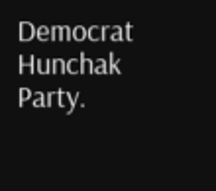Democrat Hunchak Party.